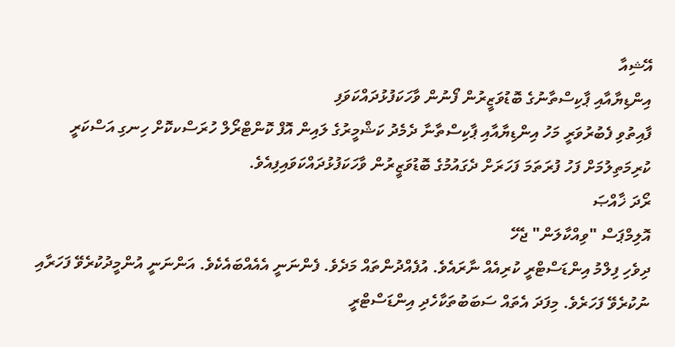އޭޝިއާ
އިންޑިޔާއާއި ޕާކިސްތާނުގެ ބޮޑުވަޒީރުން ފޯނުން ވާހަކަފުޅުދައްކަވަފި
ފާއިތުވި ފެބުރުވަރީ މަހު އިންޑިޔާއާއި ޕާކިސްތާނާ ދެމެދު ކަޝްމީރުގެ ލައިން އޮފް ކޮންޓްރޯލް ހުރަސްކކޮށް ހިނގި އަސްކަރީ ކުރިމަތިލުމަށް ފަހު ފުރަތަމަ ފަހަރަށް ދެގައުމުގެ ބޮޑުވަޒީރުން ވާހަކަފުޅުދައްކަވައިފިއެވެ.
ރޯދަ ޚާއްޞަ
އޮލިމްޕަސް "ވިއްކާލަން" ޖެހޭ
ދިވެހި ފިލްމު އިންޑަސްޓްރީ ކުރިއެއް ނާރައެވެ. އުފެއްދުންތައް މަދެވެ. ފެންނަނީ އެއެއްބައެކެވެ. އަންނަނީ އުންމީދުކުރެވޭ ފަހަރާއި ނުކުރެވޭ ފަހަރެވެ. މިފަދަ އެތައް ސަބަބުތަކާހެދި އިންޑަސްޓްރީ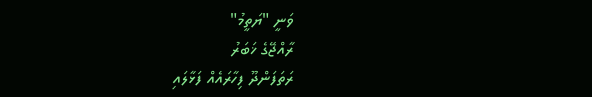ވަނީ "ޔަތީމު"
ރާއްޖޭގެ ޚަބަރު
ރަތަފަންދޫ ފިހާރައެއް ފަޅާލައި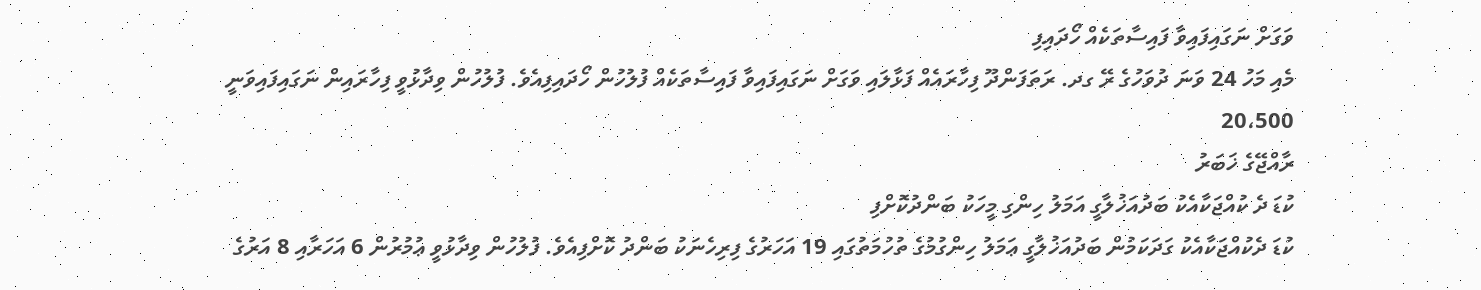ވަގަށް ނަގައިފައިވާ ފައިސާތަކެއް ހޯދައިފި
މެއި މަހު 24 ވަނަ ދުވަހުގެ ރޭ ގދ. ރަތަފަންދޫ ފިހާރައެއް ފަޅާލައި ވަގަށް ނަގައިފައިވާ ފައިސާތަކެއް ފުލުހުން ހޯދައިފިއެވެ. ފުލުހުން ވިދާޅުވީ ފިހާރައިން ނަގައިފައިވަނީ 20،500
ރާއްޖޭގެ ޚަބަރު
ކުޑަ ދެ ކުއްޖަކާއެކު ބަދުއަޚުލާގީ އަމަލު ހިންގި މީހަކު ބަންދުކޮށްފި
ކުޑަ ދެކުއްޖަކާއެކު ގަދަކަމުން ބަދުއަޚުލާގީ ޢަމަލު ހިންގުމުގެ ތުހުމަތުގައި 19 އަހަރުގެ ފިރިހެނަކު ބަންދު ކޮށްފިއެވެ. ފުލުހުން ވިދާޅުވީ ޢުމުރުން 6 އަހަރާއި 8 އަރުގެ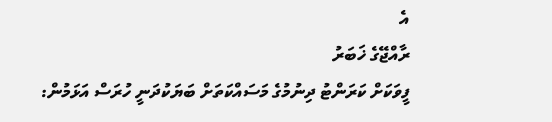އެ
ރާއްޖޭގެ ޚަބަރު
ފީވަކަށް ކަރަންޓު ދިނުމުގެ މަސައްކަތަށް ބަޔަކުދަނީ ހުރަސް އަޅަމުން: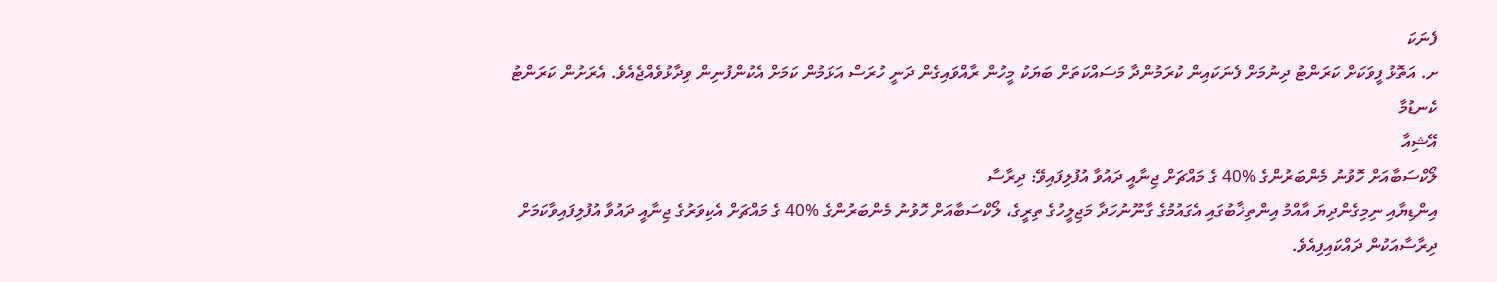ފެނަކަ
ށ. އަތޮޅު ފީވަކަށް ކަރަންޓު ދިނުމަށް ފެނަކައިން ކުރަމުންދާ މަސައްކަތަށް ބަޔަކު މީހުން ރާއްވައިގެން ދަނީ ހުރަސް އަޅަމުން ކަމަށް އެކުންފުނިން ވިދާޅުވެއްޖެއެވެ. އެރަށުން ކަރަންޓު ކެނޑުމާ
އޭޝިއާ
ލޯކްސަބާއަށް ހޮވުނު މެންބަރުންގެ %40 ގެ މައްޗަށް ޖިނާއީ ދައުވާ އުފުލިފައިވޭ: ދިރާސާ
އިންޑިޔާއި ނިމިގެންދިޔަ އާއްމު އިންތިޚާބުގައި އެގައުމުގެ ގާނޫނުހަދާ މަޖިލީހުގެ ތިރީގެ، ލޯކްސަބާއަށް ހޮވުނު މެންބަރުންގެ %40 ގެ މައްޗަށް އެކިވަރުގެ ޖިނާއީ ދައުވާ އުފުލިފައިވާކަމަށް ދިރާސާއަކުން ދައްކައިފިއެވެ.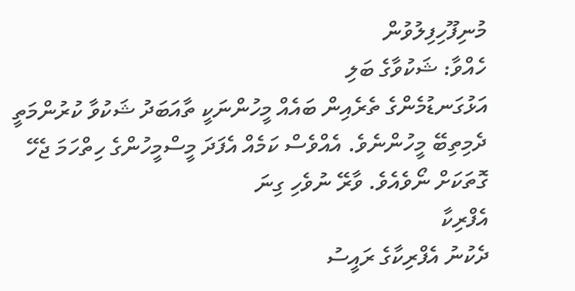މުނިފޫހިފިލުވުން
ހެއްވާ: ޝަކުވާގެ ބަލި
އަޅުގަނޑުމެންގެ ތެރެއިން ބައެއް މީހުންނަކީ ތާއަބަދު ޝަކުވާ ކުރުންމަތީ ދެމިތިބޭ މީހުންނެވެ. އެއްވެސް ކަމެއް އެފަދަ މީސްމީހުންގެ ހިތްހަމަ ޖެހޭ ގޮތަކަށް ނޯވެއެވެ. ވާރޭ ނުވެހި ގިނަ
އެފްރިކާ
ދެކުނު އެފްރިކާގެ ރައީސު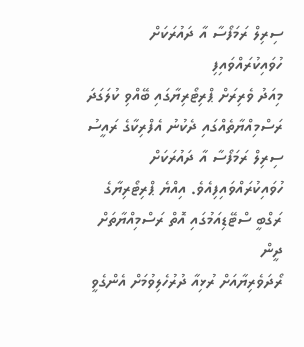ސިރިލް ރަމަފޯސާ އާ ދައުރަކަށް ހުވައިކުރައްވައިފި
މިއަދު ވެރިރަށް ޕްރިޓޯރިޔާގައި ބޭއްވި ކުލަގަދަ ރަސްމިއްޔާތެއްގައި ދެކުނު އެފްރިކާގެ ރައީސު ސިރިލް ރަމަފޯސާ އާ ދައުރަކަށް ހުވައިކުރައްވައިފިއެވެ. އިއްޔެ ޕްރިޓޯރިޔާގެ ރަގްބީ ސްޓޭޑިއަމުގައި އޮތް ރަސްމިއްޔާތަށް
ދީން
ރޯދަވެރިޔާއަށް ރުޅިއާ ދުރުހެލިވުމަށް އެންގެވީ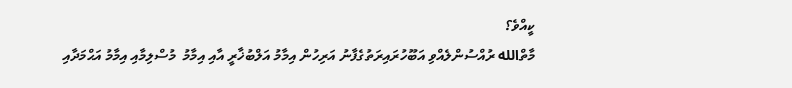ކީއްވެ؟
މާތްالله ރުއްސުންލެއްވި އަބޫހުރައިރަތުގެފާނު އަރިހުން އިމާމު އަލްބުޚާރީ އާއި އިމާމު  މުސްލިމާއި އިމާމު އަޙްމަދާއި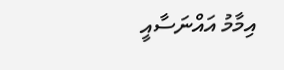އިމާމު އައްނަސާއީ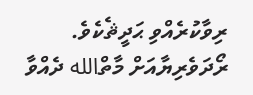ރިވާކުރެއްވި ޙަދީޘެކެވެ. ރޯދަވެރިޔާއަށް މާތްالله ދެއްވާ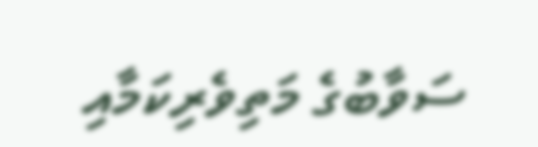ސަވާބުގެ މަތިވެރިކަމާއި